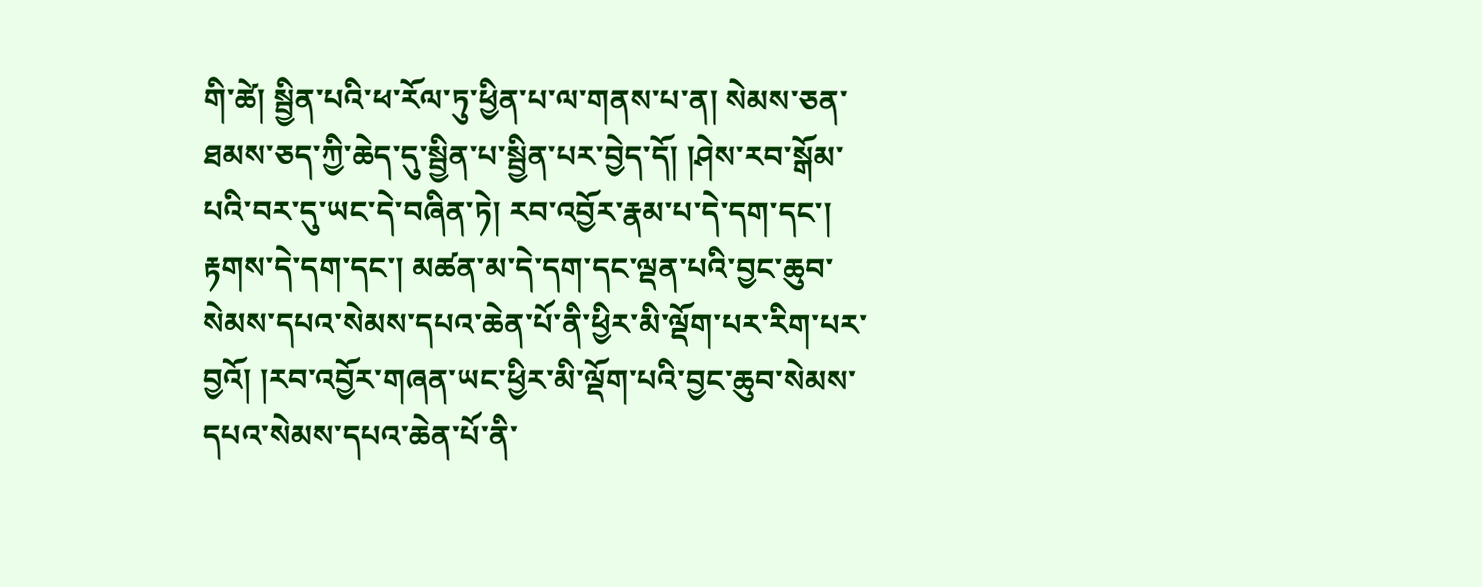གི་ཚེ། སྦྱིན་པའི་ཕ་རོལ་ཏུ་ཕྱིན་པ་ལ་གནས་པ་ན། སེམས་ཅན་ཐམས་ཅད་ཀྱི་ཆེད་དུ་སྦྱིན་པ་སྦྱིན་པར་བྱེད་དོ། །ཤེས་རབ་སྒོམ་པའི་བར་དུ་ཡང་དེ་བཞིན་ཏེ། རབ་འབྱོར་རྣམ་པ་དེ་དག་དང་། རྟགས་དེ་དག་དང་། མཚན་མ་དེ་དག་དང་ལྡན་པའི་བྱང་ཆུབ་སེམས་དཔའ་སེམས་དཔའ་ཆེན་པོ་ནི་ཕྱིར་མི་ལྡོག་པར་རིག་པར་བྱའོ། །རབ་འབྱོར་གཞན་ཡང་ཕྱིར་མི་ལྡོག་པའི་བྱང་ཆུབ་སེམས་དཔའ་སེམས་དཔའ་ཆེན་པོ་ནི་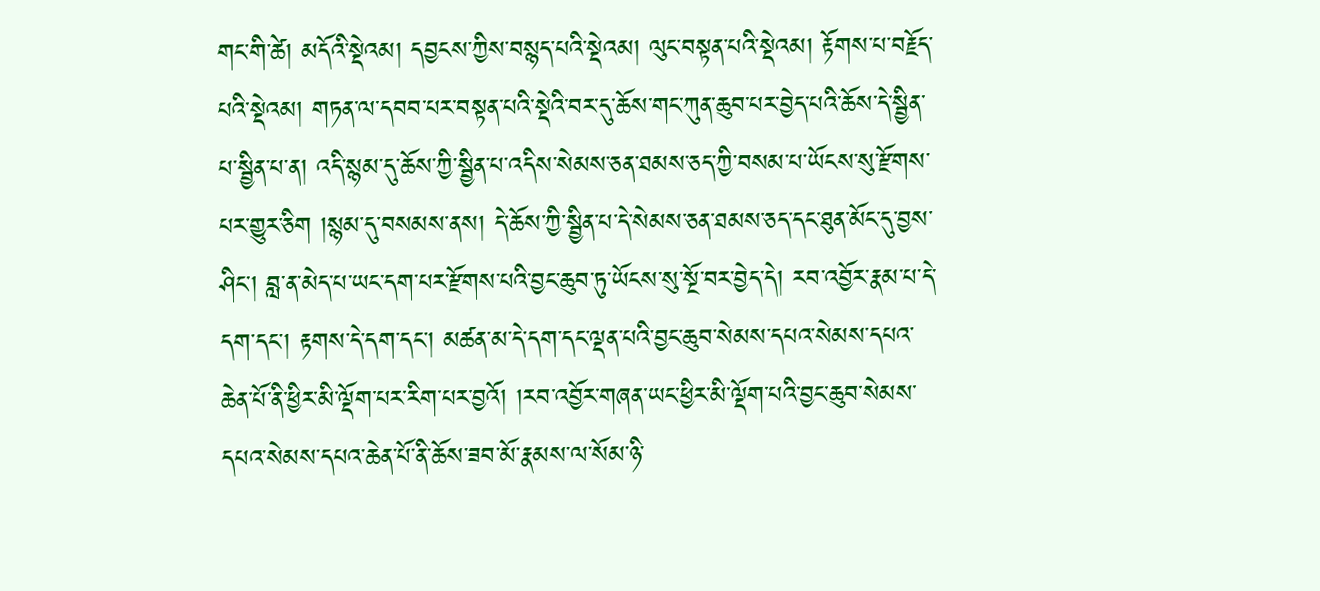གང་གི་ཚེ། མདོའི་སྡེའམ། དབྱངས་ཀྱིས་བསྙད་པའི་སྡེའམ། ལུང་བསྟན་པའི་སྡེའམ། རྟོགས་པ་བརྗོད་པའི་སྡེའམ། གཏན་ལ་དབབ་པར་བསྟན་པའི་སྡེའི་བར་དུ་ཆོས་གང་ཀུན་ཆུབ་པར་བྱེད་པའི་ཆོས་དེ་སྦྱིན་པ་སྦྱིན་པ་ན། འདི་སྙམ་དུ་ཆོས་ཀྱི་སྦྱིན་པ་འདིས་སེམས་ཅན་ཐམས་ཅད་ཀྱི་བསམ་པ་ཡོངས་སུ་རྫོགས་པར་གྱུར་ཅིག །སྙམ་དུ་བསམས་ནས། དེ་ཆོས་ཀྱི་སྦྱིན་པ་དེ་སེམས་ཅན་ཐམས་ཅད་དང་ཐུན་མོང་དུ་བྱས་ཤིང་། བླ་ན་མེད་པ་ཡང་དག་པར་རྫོགས་པའི་བྱང་ཆུབ་ཏུ་ཡོངས་སུ་སྔོ་བར་བྱེད་དེ། རབ་འབྱོར་རྣམ་པ་དེ་དག་དང་། རྟགས་དེ་དག་དང་། མཚན་མ་དེ་དག་དང་ལྡན་པའི་བྱང་ཆུབ་སེམས་དཔའ་སེམས་དཔའ་ཆེན་པོ་ནི་ཕྱིར་མི་ལྡོག་པར་རིག་པར་བྱའོ། །རབ་འབྱོར་གཞན་ཡང་ཕྱིར་མི་ལྡོག་པའི་བྱང་ཆུབ་སེམས་དཔའ་སེམས་དཔའ་ཆེན་པོ་ནི་ཆོས་ཟབ་མོ་རྣམས་ལ་སོམ་ཉི་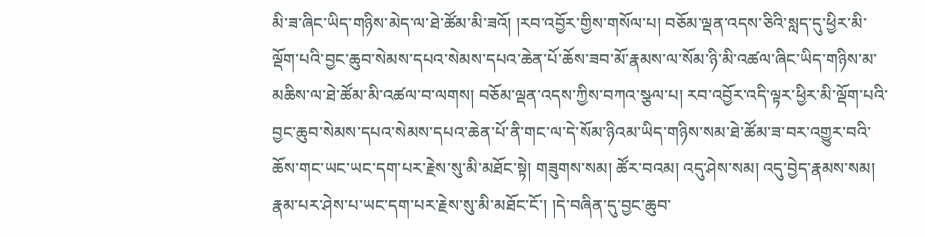མི་ཟ་ཞིང་ཡིད་གཉིས་མེད་ལ་ཐེ་ཚོམ་མི་ཟའོ། །རབ་འབྱོར་གྱིས་གསོལ་པ། བཅོམ་ལྡན་འདས་ཅིའི་སླད་དུ་ཕྱིར་མི་ལྡོག་པའི་བྱང་ཆུབ་སེམས་དཔའ་སེམས་དཔའ་ཆེན་པོ་ཆོས་ཟབ་མོ་རྣམས་ལ་སོམ་ཉི་མི་འཚལ་ཞིང་ཡིད་གཉིས་མ་མཆིས་ལ་ཐེ་ཚོམ་མི་འཚལ་བ་ལགས། བཅོམ་ལྡན་འདས་ཀྱིས་བཀའ་སྩལ་པ། རབ་འབྱོར་འདི་ལྟར་ཕྱིར་མི་ལྡོག་པའི་བྱང་ཆུབ་སེམས་དཔའ་སེམས་དཔའ་ཆེན་པོ་ནི་གང་ལ་དེ་སོམ་ཉིའམ་ཡིད་གཉིས་སམ་ཐེ་ཚོམ་ཟ་བར་འགྱུར་བའི་ཆོས་གང་ཡང་ཡང་དག་པར་རྗེས་སུ་མི་མཐོང་སྟེ། གཟུགས་སམ། ཚོར་བའམ། འདུ་ཤེས་སམ། འདུ་བྱེད་རྣམས་སམ། རྣམ་པར་ཤེས་པ་ཡང་དག་པར་རྗེས་སུ་མི་མཐོང་ངོ་། །དེ་བཞིན་དུ་བྱང་ཆུབ་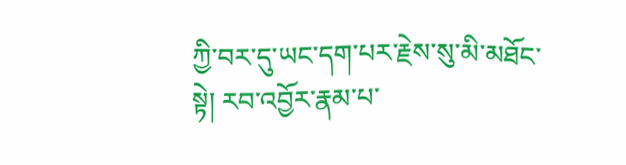ཀྱི་བར་དུ་ཡང་དག་པར་རྗེས་སུ་མི་མཐོང་སྟེ། རབ་འབྱོར་རྣམ་པ་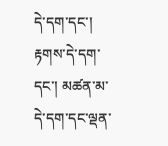དེ་དག་དང་། རྟགས་དེ་དག་དང་། མཚན་མ་དེ་དག་དང་ལྡན་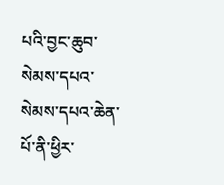པའི་བྱང་ཆུབ་སེམས་དཔའ་སེམས་དཔའ་ཆེན་པོ་ནི་ཕྱིར་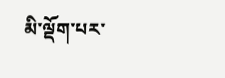མི་ལྡོག་པར་